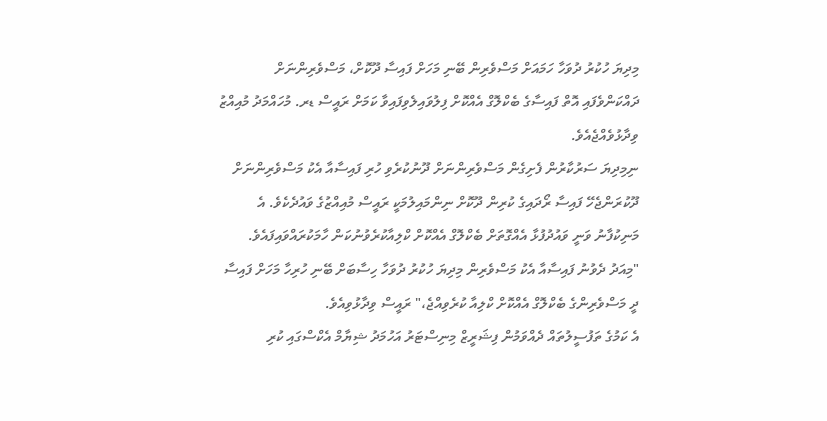މިދިޔަ ހުކުރު ދުވަހާ ހަމައަށް މަސްވެރިން ބޭނި މަހަށް ފައިސާ ދޫކޮށް، މަސްވެރިންނަށް ދައްކަންވެފައި އޮތް ފައިސާގެ ބެކްލޮގް އެއްކޮށް ފިލުވައިލެވިފައިވާ ކަމަށް ރައީސް ޑރ. މުހައްމަދު މުއިއްޒު ވިދާޅުވެއްޖެއެވެ.
ނިމިދިޔަ ސަރުކާރުން ފެށިގެން މަސްވެރިންނަށް ދޫނުކުރެވި ހުރި ފައިސާއާ އެކު މަސްވެރިންނަށް ދޫކުރަންޖެހޭ ފައިސާ ރޯދައިގެ ކުރިން ދޫކޮށް ނިންމައިލުމަކީ ރައީސް މުއިއްޒުގެ ވައުދެކެވެ. އެ މަނިކުފާނު ވަނީ ވައުދުފުޅާ އެއްގޮތަށް ބެކްލޮގް އެއްކޮށް ކްލިއާކުރެވުނުކަން ހާމަކުރައްވައިފައެވެ.
"މިއަދު ދެވުނު ފައިސާއާ އެކު މަސްވެރިން މިދިޔަ ހުކުރު ދުވަހާ ހިސާބަށް ބޭނި ހުރިހާ މަހަށް ފައިސާ ދީ މަސްވެރިންގެ ބެކްލޮގް އެއްކޮށް ކްލިއާ ކުރެވިއްޖެ،" ރައީސް ވިދާޅުވިއެވެ.
އެ ކަމުގެ ތަފުސީލުތައް ދެއްވަމުން ފިޝަރީޒް މިނިސްޓަރު އަހުމަދު ޝިޔާމް އެކްސްގައި ކުރި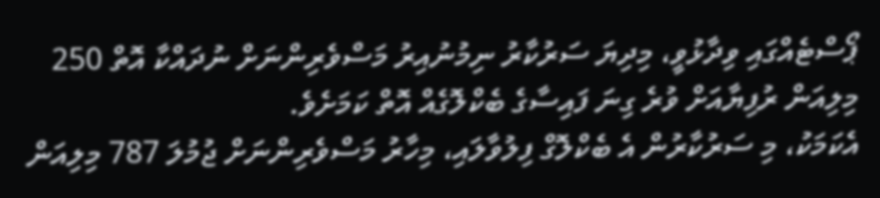ޕޯސްޓެއްގައި ވިދާޅުވީ، މިދިޔަ ސަރުކާރު ނިމުނުއިރު މަސްވެރިންނަށް ނުދައްކާ އޮތް 250 މިލިއަން ރުފިޔާއަށް ވުރެ ގިނަ ފައިސާގެ ބެކްލޮގެއް އޮތް ކަމަށެވެ.
އެކަމަކު، މި ސަރުކާރުން އެ ބެކްލޮގް ފިލުވާލައި، މިހާރު މަސްވެރިންނަށް ޖުމުލަ 787 މިލިއަން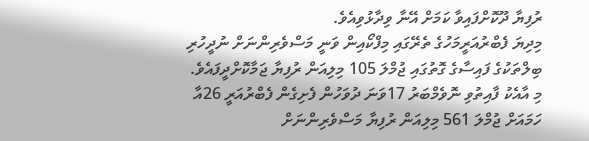ރުފިޔާ ދޫކޮށްފައިވާ ކަމަށް އޭނާ ވިދާޅުވިއެވެ.
މިދިޔަ ފެބްރުއަރީމަހުގެ ތެރޭގައި މިފްކޯއިން ވަނީ މަސްވެރިންނަށް ނުދީހުރި ބިލްތަކުގެ ފައިސާގެ ގޮތުގައި ޖުމްލަ 105 މިލިއަން ރުފިޔާ ޖަމާކޮށްދީފައެވެ.
މި އާއެކު ފާއިތުވި ނޮވެމްބަރު 17ވަނަ ދުވަހުން ފެށިގެން ފެބްރުއަރީ 26އާ ހަމައަށް ޖުމްލަ 561 މިލިއަން ރުފިޔާ މަސްވެރިންނަށް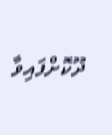ދޫކޮށްފައިވާ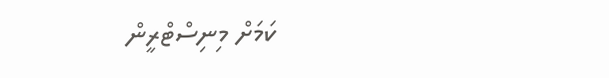ކަމަށް މިނިސްޓްރީން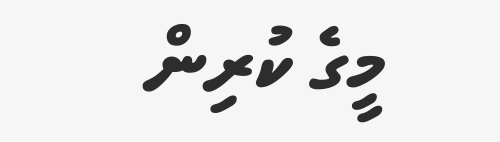މީގެ ކުރިން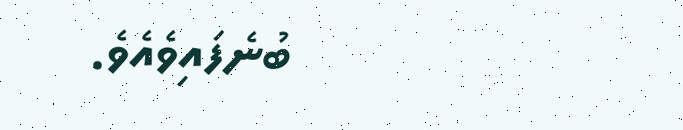ބުނެފައިވެއެވެ.